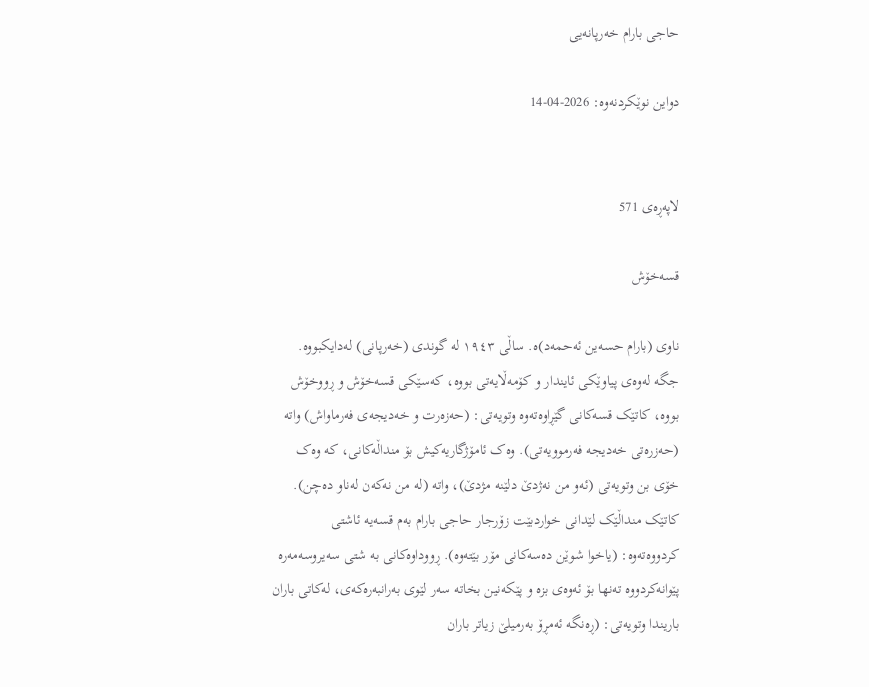حاجی بارام خەرپانەیی

دواین نوێکردنەوە: 2026-04-14


لاپەڕەی 571

قسەخۆش

ناوی (بارام حسەین ئەحمەد)ە. ساڵی ١٩٤٣ لە گوندی (خەرپانی) لەدایکبووە. جگە لەوەی پیاوێکی ئایندار و کۆمەڵایەتی بووە، کەسێکی قسەخۆش و ڕووخۆش بووە، کاتێک قسەکانی گێڕاوەتەوە وتویەتی: (حەزەرت و خەدیجەی فەرماواش) واتە (حەزرەتی خەدیجە فەرموویەتی). وەک ئامۆژگاریەکیش بۆ منداڵەکانی، کە وەک خۆی بن وتویەتی (ئەو من نەژدێ دلێنە مژدێ)، واتە (لە من نەکەن لەناو دەچن). کاتێک منداڵێک لێدانی خواردبێت زۆرجار حاجی بارام بەم قسەیە ئاشتی کردووەتەوە: (یاخوا شوێن دەسەکانی مۆر بێتەوە). ڕووداوەکانی بە شتی سەیروسەمەرە پێوانەکردووە تەنها بۆ ئەوەی بزە و پێکەنین بخاتە سەر لێوی بەرانبەرەکەی، لەکاتی باران باریندا وتویەتی: (ڕەنگە ئەمڕۆ بەرمیلێ زیاتر باران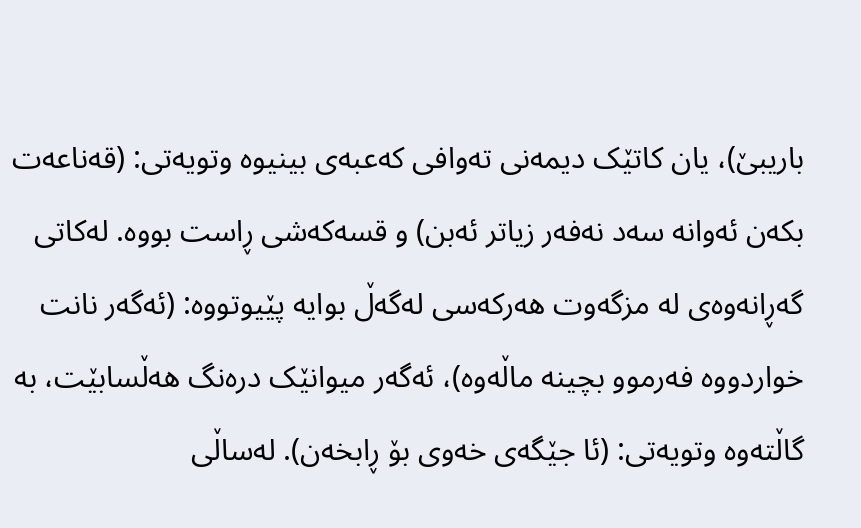باریبێ)، یان کاتێک دیمەنی تەوافی کەعبەی بینیوە وتویەتی: (قەناعەت بکەن ئەوانە سەد نەفەر زیاتر ئەبن) و قسەکەشی ڕاست بووە. لەکاتی گەڕانەوەی لە مزگەوت هەرکەسی لەگەڵ بوایە پێیوتووە: (ئەگەر نانت خواردووە فەرموو بچینە ماڵەوە)، ئەگەر میوانێک درەنگ هەڵسابێت، بە گاڵتەوە وتویەتی: (ئا جێگەی خەوی بۆ ڕابخەن). لەساڵی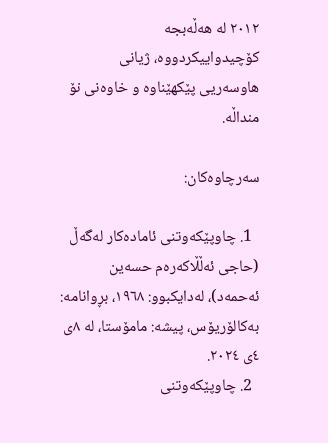٢٠١٢ لە هەڵەبجە کۆچیدواییکردووە، ژیانی هاوسەریی پێکهێناوە‌ و خاوەنی نۆ منداڵە.

سەرچاوەکان:

  1. چاوپێکەوتنی ئامادەکار لەگەڵ (حاجی ئەڵڵاکەرەم حسەین ئەحمەد)، لەدایکبوو: ١٩٦٨، بڕوانامە: بەکالۆریۆس، پیشە: مامۆستا، لە ٨ی ٤ی ٢٠٢٤.
  2. چاوپێکەوتنی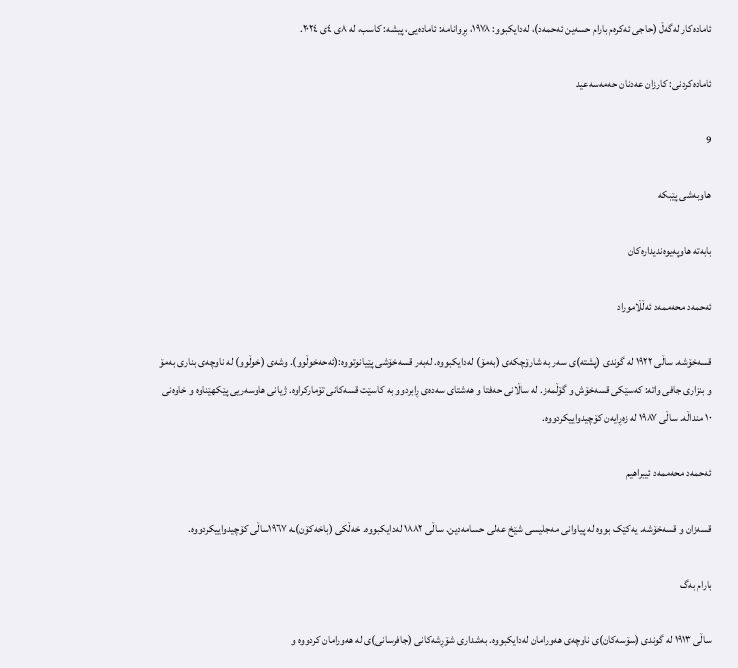ئامادەکار لەگەڵ (حاجی ئەکرەم بارام حسەین ئەحمەد)، لەدایکبوو: ١٩٧٨، بڕوانامە: ئامادەیی، پیشە: کاسب، لە ٨ی ٤ی ٢٠٢٤.

ئامادەکردنی: کارزان عەدنان حەمەسەعید

9

هاوبەشی پێبکە

بابەتە هاوپەیوەندیدارەکان

ئەحمەد محەممەد ئەڵڵاموراد

قسەخۆشە. ساڵی ١٩٢٢ لە گوندی (پشتە)ی سەر بە شارۆچکەی (بەمۆ) لەدایکبووە. لەبەر قسەخۆشی پێیانوتووە:(ئەحەخوڵوو). وشەی (خوڵوو) لە ناوچەی بناری بەمۆ و بنزاری جافی واتە: کەسێکی قسەخۆش و گۆڵمەز. لە ساڵانی حەفتا و هەشتای سەدەی ڕابردوو بە کاسێت قسەکانی تۆمارکراوە. ژیانی هاوسەریی پێکهێناوە‌ و خاوەنی ١٠ منداڵە. ساڵی ١٩٨٧ لە زەڕایەن کۆچیدواییکردووە.

ئەحمەد محەممەد ئیبراهیم

قسەزان و قسەخۆشە. یەکێک بووە لە پیاوانی مەجلیسی شێخ عەلی حسامەدین‌. ساڵی ١٨٨٢ لەدایکبووە. خەڵکی (باخەکۆن)ـە ١٩٦٧ساڵی کۆچیدواییکردووە.

بارام بەگ

ساڵی ١٩١٣ لە گوندی (سۆسەکان)ی ناوچەی هەورامان لەدایکبووە. بەشداری شۆڕشەکانی (جافرسانی)ی لە هەورامان کردووە و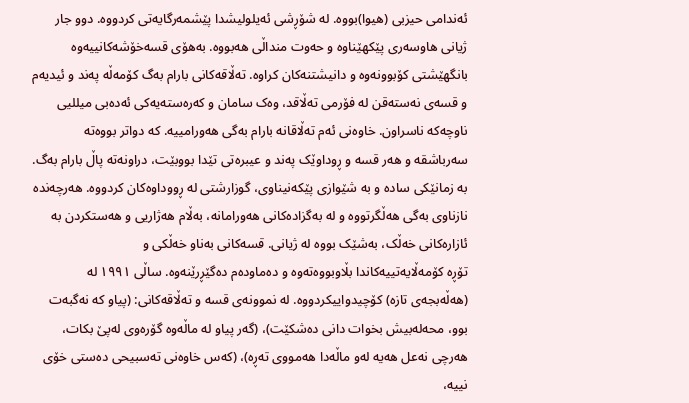ئەندامی حیزبی (هیوا)بووە. لە شۆڕشی ئەیلولیشدا پێشمەرگایەتی کردووە. دوو جار ژیانی هاوسەری پێکهێناوە و حەوت منداڵی هەبووە. بەهۆی قسەخۆشەکانییەوە بانگهێشتی کۆبوونەوە و دانیشتنەکان کراوە. تەڵاقەکانی بارام بەگ کۆمەڵە پەند و ئیدیەم و قسەی نەستەقن لە فۆرمی تەڵاقد، وەک سامان و کەرەستەیەکی ئەدەبی میللیی ناوچەکە ناسراون. خاوەنی ئەم تەڵاقانە بارام بەگی هەورامییە. کە دواتر بووەتە سەرباشقە و هەر قسە و ڕوداوێک پەند و عیبرەتی تێدا بووبێت، دراونەتە پاڵ بارام بەگ. بە زمانێکی سادە‌ و بە شێوازی پێکەنیناوی، گوزارشتی لە ڕووداوەکان کردووە. هەرچەندە نازناوی بەگی هەڵگرتووە‌ و لە بەگزادەکانی هەورامانە، بەڵام هەژاریی ‌و هەستکردن بە ئازارەکانی خەڵک، بەشێک بووە لە ژیانی. قسەکانی بەناو خەڵکی و تۆڕه ‌کۆمەڵایەتییەکاندا بڵاوبووەتەوە و دەماودەم دەگێڕرێنەوە. ساڵی ١٩٩١ لە (هەڵەبجەی تازە) کۆچیدواییکردووە. لە نموونەی قسە و تەڵاقەکانی: (پیاو کە نەگبەت بوو، محەلەبیش بخوات دانی دەشکێت)، (گەر پیاو لە ماڵەوە گۆرەوی لەپێ بکات، ھەرچی نەعل ھەیە لەو ماڵەدا ھەمووی تەڕە)، (کەس خاوەنی تەسبیحی دەستی خۆی نییە،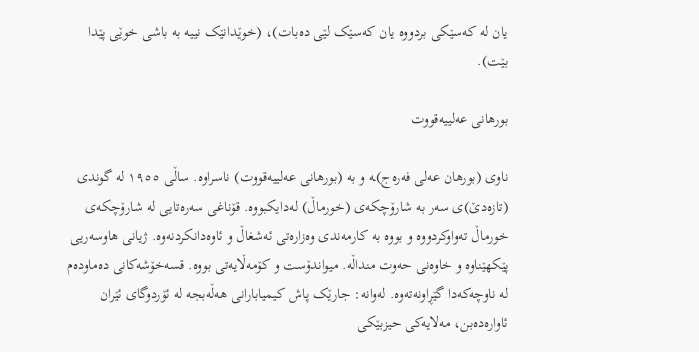یان لە کەسێکی بردووە یان کەسێک لێی دەبات)، (خوێدانێک نییە بە باشی خوێی پێدا بێت).

بورهانی عەلییەقووت

ناوی (بورهان عەلی فەرەج)ـە و بە‌ (بورهانی عەلییەقووت) ناسراوە. ساڵی ١٩٥٥ لە گوندی (تازەدێ)ی سەر بە شارۆچکەی (خورماڵ) لەدایکبووە. قۆناغی سەرەتایی لە شارۆچکەی خورماڵ تەواوکردووە و بووە بە کارمەندی وەزارەتی ئەشغاڵ و ئاوەدانکردنەوه. ژیانی هاوسەریی پێکهێناوە‌ و خاوەنی حەوت منداڵە. میواندۆست و کۆمەڵایەتی بووە. قسەخۆشەکانی دەماودەم لە ناوچەکەدا گێڕاونەتەوە. لەوانە: جارێک پاش کیمیابارانی هەڵەبجە لە ئۆردوگای ئێران ئاوارەدەبن، مەلایەکی حیزبێکی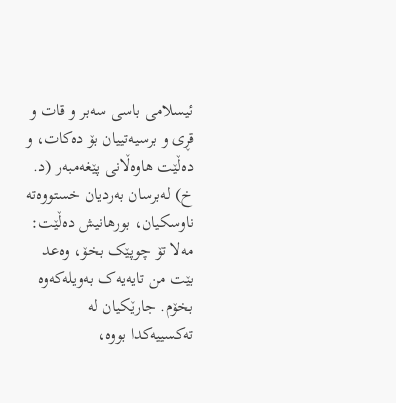ئیسلامی باسی سەبر و قات و قڕى و برسیەتییان بۆ دەکات، و دەڵێت هاوەڵانی پێغەمبەر (د. خ) لەبرسان بەردیان خستووەتە‌ ناوسکیان‌، بورهانیش دەڵێت: مەلا تۆ چوپێک بخۆ، وەعد بێت من تایە‌یەک‌ بەویلەکەوە بخۆم. جارێکیان لە تەکسییەکدا بووە،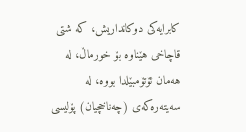کابرایەکی دوکانداریش، کە ‌شتی قاچاخی هێناوە بۆ خورماڵ، لە هەمان ئۆتۆمبێلدا بووە، لە سەیتەرەکەی (چەناخچیان) پۆلیسی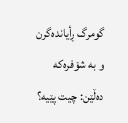گومرگ ڕأیاندەگرن و بە شۆفرەکە دەڵێن: چیت پێیە؟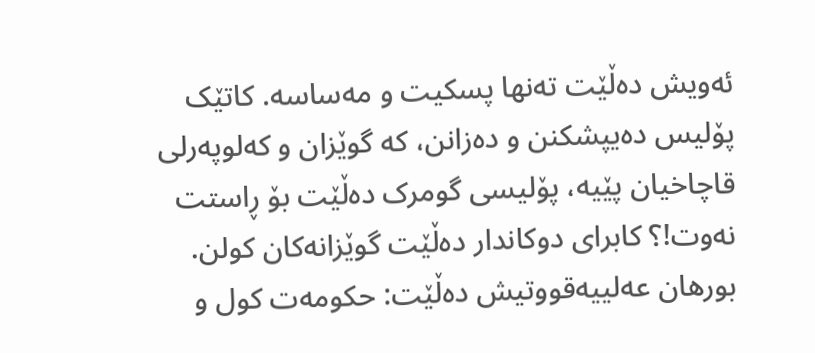ئەویش دەڵێت تەنها پسکیت و مەساسە. کاتێک پۆلیس دەیپشکنن و دەزانن، کە گوێزان و کەلوپەرلی قاچاخیان پێیە، پۆلیسی گومرک دەڵێت بۆ ڕاستت نەوت!؟ کابرای دوکاندار دەڵێت گوێزانەکان کولن. بورهان عەلییەقووتیش دەڵێت: حکومەت کول و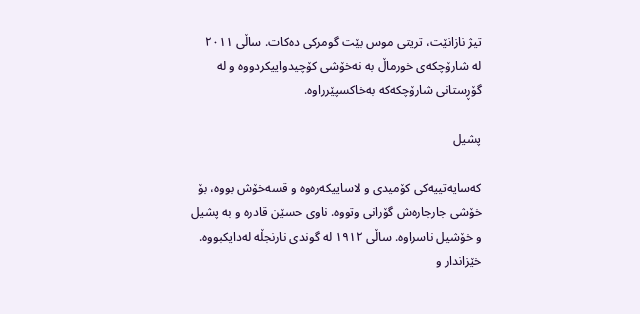تیژ نازانێت، تریتی موس بێت گومرکی دەکات. ساڵی ٢٠١١ له ‌شارۆچکەی خورماڵ به ‌نەخۆشی کۆچیدواییکردووە و لە گۆڕستانى شارۆچکەکە بەخاکسپێرراوە.

پشیل

کەسایەتییەکی کۆمیدی و لاساییکەرەوە و قسەخۆش بووە، بۆ خۆشی جارجارەش گۆرانی وتووە. ناوی حسێن قادرە و بە پشیل و خۆشیل ناسراوە. ساڵی ١٩١٢ لە گوندی نارنجڵە لەدایکبووە. خێزاندار و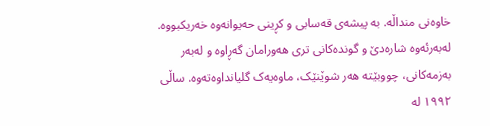خاوەنی منداڵە. بە پیشەی قەسابی و کڕینی حەیوانەوە خەریکبووە. لەبەرئەوە شارەدێ و گوندەکانی تری هەورامان گەڕاوە و لەبەر بەزمەکانی، چووبێتە هەر شوێنێک، ماوەیەک گلیانداوەتەوە. ساڵی ١٩٩٢ لە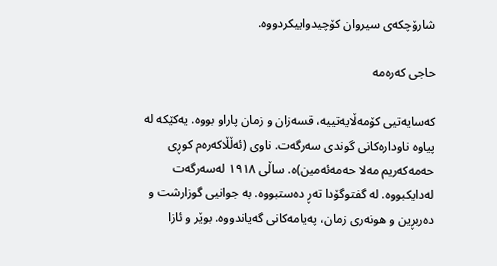شارۆچکەی سیروان کۆچیدواییکردووە.

حاجی کەرەمە

کەسایەتیی کۆمەڵایەتییه، قسەزان و زمان پاراو بووە. یەکێکە لە پیاوە ناودارەکانی گوندی سەرگەت. ناوی (ئەڵڵاکەرەم کوڕی حەمەکەریم مەلا حەمەئەمین)ە. ساڵی ١٩١٨ لەسەرگەت لەدایکبووە. لە گفتوگۆدا تەڕ دەستبووە. بە جوانیی گوزارشت و دەربڕین و هونەری زمان، پەیامەکانی گەیاندووە. بوێر و ئازا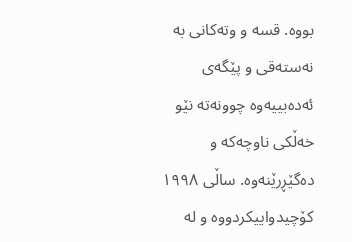بووە. قسە و وتەکانی بە نەستەقی و پێگەی ئەدەبییەوە چوونەتە نێو خەڵکی ناوچەکە و دەگێڕرێنەوە. ساڵی ١٩٩٨ کۆچیدواییکردووە و لە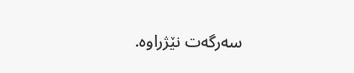سەرگەت نێژراوە.